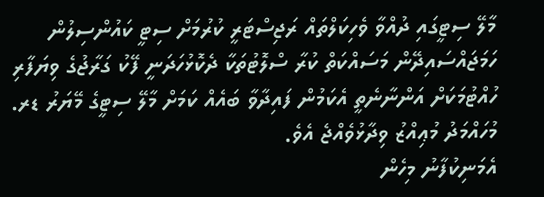މާލޭ ސިޓީގައި ދުއްވާ ވެހިކަލްތައް ރަޖިސްޓަރީ ކުރުމަށް ސިޓީ ކައުންސިލުން ހަމަޖައްސައިދޭން މަސައްކަތް ކުރާ ސްލޮޓުތަކާ ދެކޮޅުހަދަނީ ފޭކު ގަރާޖުގެ ވިޔަފާރި ހުއްޓުމަކަށް އަންނާނެތީ އެކަމުން ފައިދާވާ ބައެއް ކަމަށް މާލޭ ސިޓީގެ މޭޔަރު ޑރ. މުހައްމަދު މުޢިއްޒު ވިދާޅުވެއްޖެ އެވެ.
އެމަނިކުފާނު މިހެން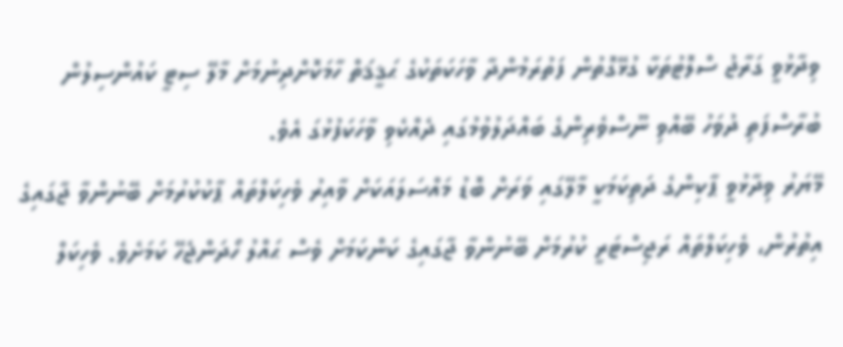ވިދާޅުވީ ގަރާޖު ސްލޮޓުތަކާ ގުޅޭގޮތުން ފަތުރަމުންދާ ވާހަކަތަކުގެ ޙަޤީޤަތް ހާމަކޮށްދިނުމަށް މާލޭ ސިޓީ ކައުންސިލުން ބުރާސްފަތި ދުވަހު ބޭއްވި ނޫސްވެރިންގެ ބައްދަލުވުމުގައި ދެއްކެވި ވާހަކަފުޅުގަ އެވެ.
މޭޔަރު ވިދާޅުވީ ޕާކިންގެ ދަތިކަމަކީ މާލޭގައި ވަރަށް ބޮޑު މައްސަލައަކަށް ވާއިރު ވެހިކަލްތައް ޕާކުކުރުމަށް ބޭނުންވާ ޖާގައިގެ އިތުރުން، ވެހިކަލްތައް ރަޖިސްޓަރީ ކުރުމަށް ބޭނުންވާ ޖާގައިގެ ކަންކަމަށް ވެސް ޙައްލު ހޯދަންޖެހޭ ކަމަށެވެ. ވެހިކަލް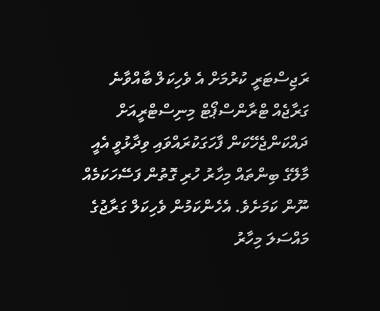ރަޖިސްޓަރީ ކުރުމަށް އެ ވެހިކަލް ބާއްވާނެ ގަރާޖެއް ޓްރާންސްޕޯޓް މިނިސްޓްރީއަށް ދައްކަންޖެހޭކަން ފާހަގަކުރައްވައި ވިދާޅުވީ އެއީ މާލޭގެ ބިންތައް މިހާރު ހުރި ގޮތުން ފަސޭހަކަމެއް ނޫން ކަމަށެވެ. އެހެންކަމުން ވެހިކަލް ގަރާޖުގެ މައްސަލަ މިހާރު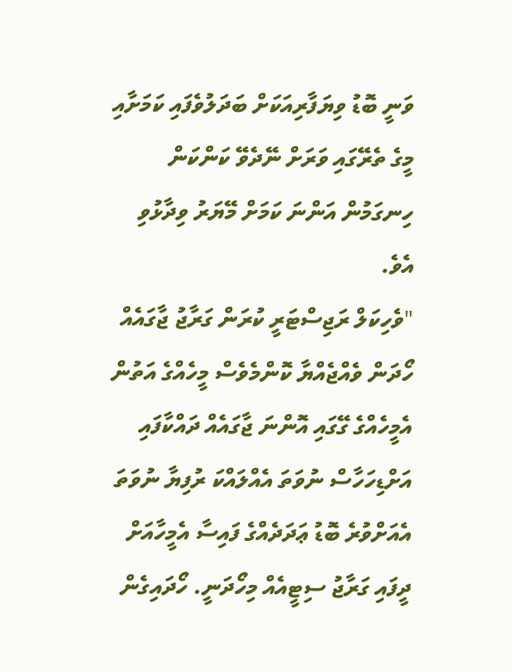ވަނީ ބޮޑު ވިޔަފާރިއަކަށް ބަދަލުވެފައި ކަމަށާއި މީގެ ތެރޭގައި ވަރަށް ނޭދެވޭ ކަންކަން ހިނގަމުން އަންނަ ކަމަށް މޭޔަރު ވިދާޅުވި އެވެ.
"ވެހިކަލް ރަޖިސްޓަރީ ކުރަން ގަރާޖު ޖާގައެއް ހޯދަން ވެއްޖެއްޔާ ކޮންމެވެސް މީހެއްގެ އަތުން އެމީހެއްގެ ގޭގައި އޮންނަ ޖާގައެއް ދައްކާފައި އަށްޑިހަހާސް ނުވަތަ އެއްލައްކަ ރުފިޔާ ނުވަތަ އެއަށްވުރެ ބޮޑު ޢަދަދެއްގެ ފައިސާ އެމީހާއަށް ދީފައި ގަރާޖު ސިޓީއެއް މިހޯދަނީ. ހޯދައިގެން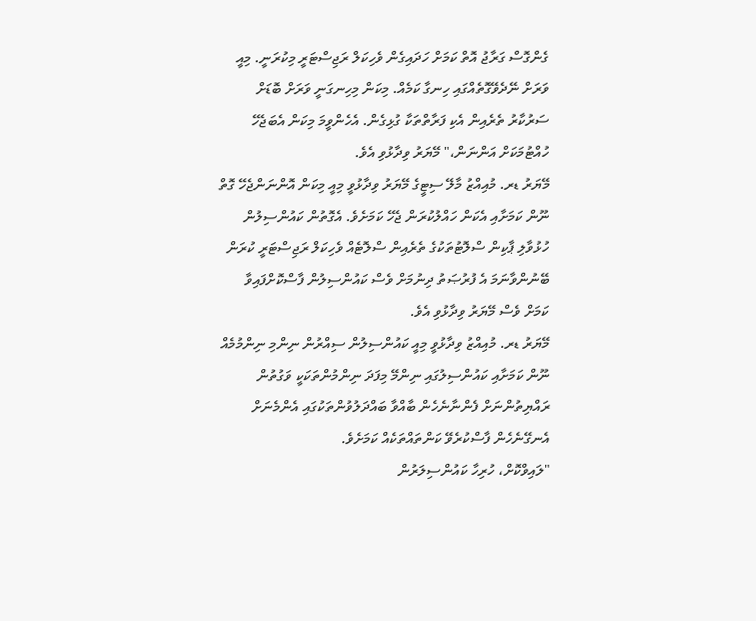ގެންގޮސް ގަރާޖު އޮތް ކަމަށް ހަދައިގެން ވެހިކަލް ރަޖިސްޓަރީ މިކުރަނީ. މިއީ ވަރަށް ނޭދެވޭގޮތެއްގައި ހިނގާ ކަމެއް. މިކަން މިހިނގަނީ ވަރަށް ބޮޑަށް ސަރުކާރު ތެރެއިން އެކި ފަރާތްތަކާ ގުޅިގެން. އެހެންވީމަ މިކަން އެބަޖެހޭ ހުއްޓުމަކަށް އަންނަން،" މޭޔަރު ވިދާޅުވި އެވެ.
މޭޔަރު ޑރ. މުއިއްޒު މާލޭ ސިޓީގެ މޭޔަރު ވިދާޅުވީ މިއީ މިކަން އޮންނަންޖެހޭ ގޮތް ނޫން ކަމަށާއި އެކަން ހައްލުކުރަން ޖެހޭ ކަމަށެވެ. އެގޮތުން ކައުންސިލުން ހުޅުވާލި ޕާކިން ސްލޮޓުތަކުގެ ތެރެއިން ސްލޮޓެއް ވެހިކަލް ރަޖިސްޓަރީ ކުރަން ބޭނުންވާނަމަ އެ ފުރުޞަތު ދިނުމަށް ވެސް ކައުންސިލުން ފާސްކޮށްފައިވާ ކަމަށް ވެސް މޭޔަރު ވިދާޅުވި އެވެ.
މޭޔަރު ޑރ. މުއިއްޒު ވިދާޅުވީ މިއީ ކައުންސިލުން ސިއްރުން ނިންމި ނިންމުމެއް ނޫން ކަމަށާއި ކައުންސިލުގައި ނިންމޭ މިފަދަ ނިންމުންތަކަކީ ވަގުތުން ރައްޔިތުންނަށް ފެންނާނެހެން ބާއްވާ ބައްދަލުވުންތަކުގައި އެންމެނަށް އެނގޭނެހެން ފާސްކުރެވޭ ކަންތައްތަކެއް ކަމަށެވެ.
"ލައިވްކޮށް، ހުރިހާ ކައުންސިލަރުން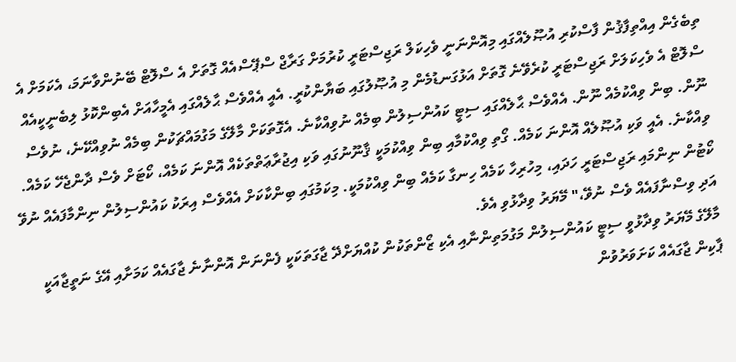ތިބެގެން އިއްތިފާޤުން ފާސްކުރި އުޞޫލެއްގައި މިއޮންނަނީ ވެހިކަލް ރަޖިސްޓަރީ ކުރުމަށް ގަރާޖް ސްޕޭސްއެއް ގޮތަށް އެ ސްލޮޓް ބޭނުންވާނަމަ، އެކަމަށް އެ ސްލޮޓް އެ ވެހިކަލަށް ރަޖިސްޓަރީ ކުރެވޭނެ ގޮތަށް އަޅުގަނޑުމެން މި އުޞޫލުގައި ބަޔާންކުރީ. އެއީ އެއްވެސް ޙާލެއްގައި އެމީހާއަށް އެބިންކޮޅު ލިބެނީކީއެއް ނޫން. ބިން ވިއްކުމެއް ނޫން. އެއްވެސް ޙާލެއްގައި ސިޓީ ކައުންސިލުން ބިމެއް ނުވިއްކާނެ. އެގޮތަކަށް މާލޭގެ މަގުމައްޗަކުން ބިމެއް ނުވިއްކޭނެ، ނުވެސް ވިއްކާނެ. އެއީ ވަކި އުޞޫލެއް އޮންނަ ކަމެއް. ގޯތި ވިއްކުމާއި ބިން ވިއްކުމަކީ ޤާނޫނުގައި ވަކި އިޖުރާޢަތްތަކެއް އޮންނަ ކަމެއް، ކޯޓަށް ވެސް ދާންޖެހޭ ކަމެއް. ކޯޓުން ނިންމައި ރަޖިސްޓަރީ ހަދައި، މިހުރިހާ ކަމެއް ހިނގާ ކަމެއް ބިން ވިއްކުމަކީ. މިކަމުގައި ބިންކާކަށް އެއްވެސް އިރަކު ކައުންސިލުން ނިންމާފައެއް ނުވޭ އަދި ވިސްނާފައެއް ވެސް ނުވޭ،" މޭޔަރު ވިދާޅުވި އެވެ.
މާލޭގެ މޭޔަރު ވިދާޅުވީ ސިޓީ ކައުންސިލުން މަގުމަތިންނާއި އެކި ޒޯންތަކުން ކުއްޔަށްދޭ ޖާގަތަކަކީ ފެންނަން އޮންނާނެ ޖާގައެއް ކަމަށާއި އޭގެ ނަތީޖާއަކީ ޕާކިން ޖާގައެއް ކަށަވަރުވުން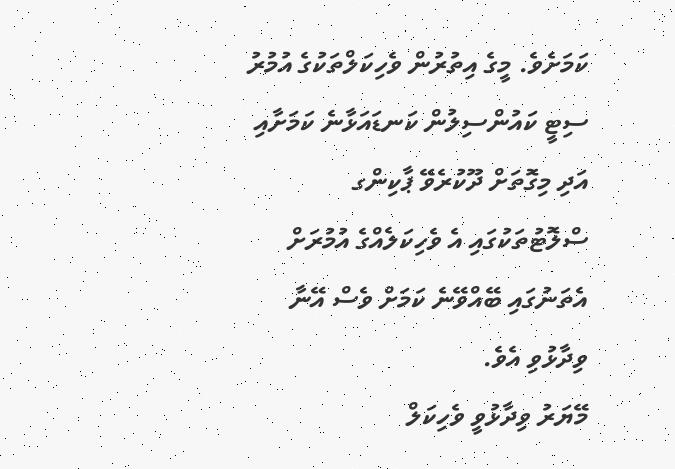ކަމަށެވެ. މީގެ އިތުރުން ވެހިކަލްތަކުގެ އުމުރު ސިޓީ ކައުންސިލުން ކަނޑައަޅާނެ ކަމަށާއި އަދި މިގޮތަށް ދޫކުރެވޭ ޕާކިންގ ސްލޮޓުތަކުގައި އެ ވެހިކަލެއްގެ އުމުރަށް އެތަނުގައި ބޭއްވޭނެ ކަމަށް ވެސް އޭނާ ވިދާޅުވި އެވެ.
މޭޔަރު ވިދާޅުވީ ވެހިކަލް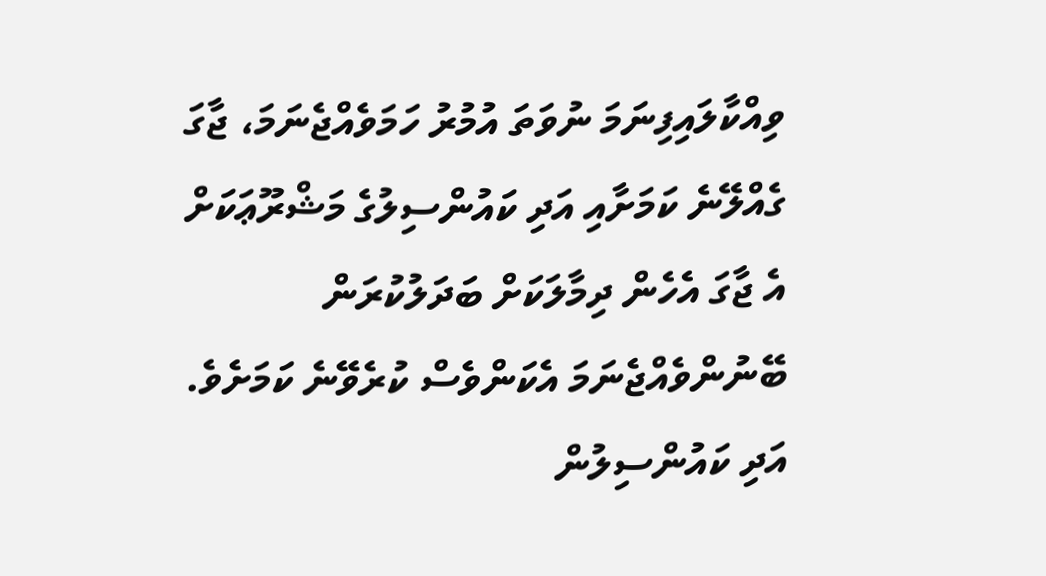ވިއްކާލައިފިނަމަ ނުވަތަ އުމުރު ހަމަވެއްޖެނަމަ، ޖާގަ ގެއްލޭނެ ކަމަށާއި އަދި ކައުންސިލުގެ މަޝްރޫޢަކަށް އެ ޖާގަ އެހެން ދިމާލަކަށް ބަދަލުކުރަން ބޭނުންވެއްޖެނަމަ އެކަންވެސް ކުރެވޭނެ ކަމަށެވެ. އަދި ކައުންސިލުން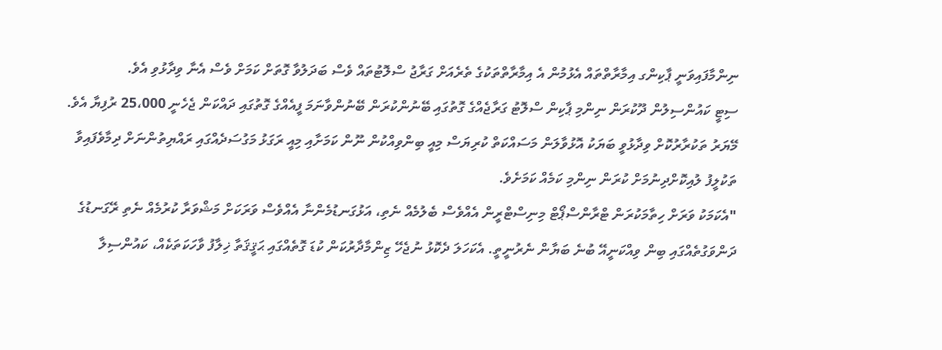ނިންމާފައިވަނީ ޕާކިންގ އިމާރާތްތައް އެޅުމުން އެ އިމާރާތްތަކުގެ ތެރެއަށް ގަރާޖު ސްލޮޓުތައް ވެސް ބަދަލުވާ ގޮތަށް ކަމަށް ވެސް އެނާ ވިދާޅުވި އެވެ.
ސިޓީ ކައުންސިލުން ދޫކުރަން ނިންމި ޕާކިން ސްލޮޓު ގަރާޖެއްގެ ގޮތުގައި ބޭނުންކުރަން ބޭނުންވާނަމަ ފީއެއްގެ ގޮތުގައި ދައްކަން ޖެހެނީ 25،000 ރުފިޔާ އެވެ.
މޭޔަރު ތަކުރާރުކޮށް ވިދާޅުވީ ބަޔަކު އޮޅުވާލަން މަސައްކަތް ކުރިޔަސް މިއީ ބިންވިއްކުން ނޫން ކަމަށާއި މިއީ ރަގަޅު މަގުސަދެއްގައި ރައްޔިތުންނަށް ދިމާވެފައިވާ ތަކުލީފު ލުއިކޮށްދިނުމަށް ކުރަން ނިންމި ކަމެއް ކަމަށެވެ.
"އެކަމަކު ވަރަށް ހިތާމަކުރަން ޓްރާންސްޕޯޓް މިނިސްޓްރީން އެއްވެސް ބެލުމެއް ނެތި، އަޅުގަނޑުމެންނާ އެއްވެސް ވަރަކަށް މަޝްވަރާ ކުރުމެއް ނެތި ރޭގަނޑުގެ ދަންވަގުތެއްގައި ބިން ވިއްކަނީއޭ ބުނެ ބަޔާން ނެރުނީތީ. އެކަހަލަ ދެކޮޅު ނުޖެހޭ ޒިންމާދާރުކަން ކުޑަ ގޮތެއްގައި ޙަޤީޤަތާ ޚިލާފު ވާހަކަތަކެއް، ކައުންސިލާ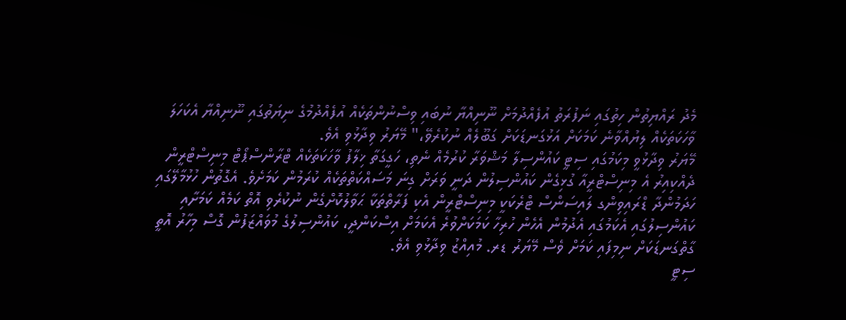މެދު ރައްޔިތުން ހިތުގައި ނަފުރަތު އުފެއްދުމަށް ނޫނިއްޔާ ނުބައި ވިސްނުންތަކެއް އުފެއްދުމުގެ ނިޔަތުގައި ނޫނިއްޔާ އެކަހަލަ ވާހަކަތަކެއް ލިޔުއްވާނެ ކަމަކަށް އަޅުގަނޑަކަށް ގަބޫލެއް ނުކުރެވޭ،" މޭޔަރު ވިދާޅުވި އެވެ.
މޭޔަރު ވިދާޅުވީ މިކަމުގައި ސިޓީ ކައުންސިލާ މަޝްވަރާ ކުރުމެއް ނެތި، ހަގީގަތާ ޚިލާފު ވާހަކަތަކެއް ޓްރާންސްޕޯޓް މިނިސްޓްރީން ދެއްކިއިރު އެ މިނިސްޓްރީއާ ގުޅިގެން ކައުންސިލުން ދަނީ ވަރަށް ގިނަ މަސައްކަތްތަކެއް ކުރަމުން ކަމަށެވެ. އެގޮތުން ހުޅުމާލޭގައި ހަދަމުންދާ ޑްރައިވިންގ ލައިސަންސް ޓްރެކަކީ މިނިސްޓްރީން އެކި ފަރާތްތަކާ ޙަވާލުކޮށްގެން ނުކުރެވި އޮތް ކަމެއް ކަމަށާއި ކައުންސިލުގައި އެކަމުގައި އެދުމުން އެހެން ހުރިހާ ކަމަކަށްވުރެ އެކަމަށް އިސްކަންދީ، ކައުންސިލުގެ މުވައްޒަފުން ގޮސް މިހާރު އޮތީ ގާތްގަނޑަކަށް ނިމިފައި ކަމަށް ވެސް މޭޔަރު ޑރ. މުއިއްޒު ވިދާޅުވި އެވެ.
ސިޓީ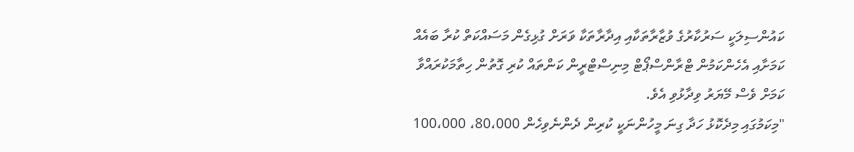ކައުންސިލަކީ ސަރުކާރުގެ ވުޒާރާތަކާއި އިދާރާތަކާ ވަރަށް ގުޅިގެން މަސައްކަތް ކުރާ ބައެއް ކަމަށާއި އެހެންކަމުން ޓްރާންސްޕޯޓް މިނިސްޓްރީން ކަންތައް ކުރި ގޮތުން ހިތާމަކުރައްވާ ކަމަށް ވެސް މޭޔަރު ވިދާޅުވި އެވެ.
"މިކަމުގައި މިދެކޮޅު ހަދާ ގިނަ މީހުންނަކީ ކުރިން ދެންނެވިހެން 80،000، 100،000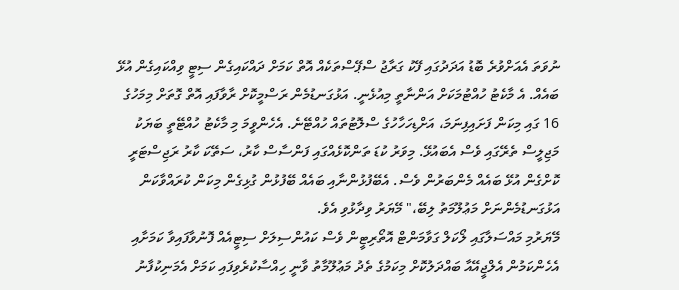ނުވަތަ އެއަށްވުރެ ބޮޑު އަދަދުގައި ފޭކު ގަރާޖު ސްޕޭސްތަކެއް އޮތް ކަމަށް ދައްކައިގެން ސިޓީ ވިއްކައިގެން އުޅޭ ބައެއް. އެ މާކެޓު ހުއްޓުމަކަށް އަންނާތީ މިއުޅެނީ. އަޅުގަނޑުމެން ރަސްމީކޮށް ރާވާފައި އޮތް ގޮތަށް މިމަހުގެ 16 ގައި މިކަން ފަށައިފިނަމަ، އަށްޑިހަހާހުގެ ސްލޮޓުތައް ހުއްޓޭނެ. އެހެންވީމަ މި މާކެޓު ހުއްޓޭތީ ބަޔަކު މަޖިލީސް ތެރޭގައި ވެސް އެބައުޅޭ. މިވަރު ކުޑަ ތަންކޮޅެއްގައި ފަންސާސް ކާރު، ސަތޭކަ ކާރު ރަޖިސްޓަރީ ކޮށްގެން އުޅޭ ބައެއް މެންބަރުން ވެސް. އެބޭފުޅުންނާއި ބައެއް ބޭފުޅުން ގުޅިގެން މިކަން ކުރައްވާކަން އަޅުގަނޑުމެންނަށް މަޢުލޫމަތު ލިބޭ،" މޭޔަރު ވިދާޅުވި އެވެ.
މޭޔަރުމި މައްސަލާގައި ލޯކަލް ގަވާމަންޓް އޮތޯރިޓީން ވެސް ކައުންސިލަށް ސިޓީއެއް ފޮނުވާފައިވާ ކަމަށާއި އެހެންކަމުން އެލްޖީއޭއާ ބައްދަލުކޮށް މިކަމުގެ ތެދު މަޢުލޫމާތު ވާނީ ހިއްސާކުރެވިފައި ކަމަށް އެމަނިކުފާނު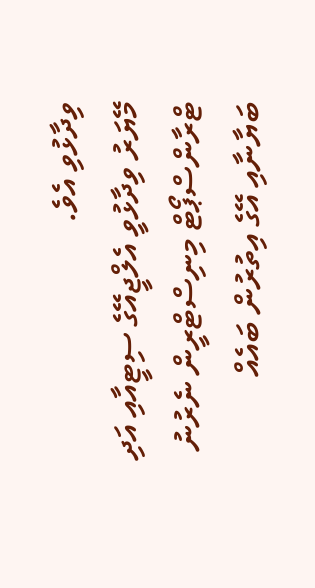ވިދާޅުވި އެވެ.
މޭޔަރު ވިދާޅުވީ އެލްޖީއޭގެ ސިޓީއާއި އަދި ޓްރާންސްޕޯޓް މިނިސްޓްރީން ނެރުނު ބަޔާނާއި އޭގެ އިތުރުން ބައެއް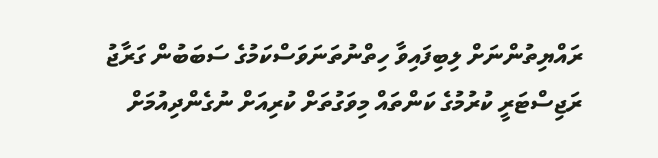ރައްޔިތުންނަށް ލިބިފައިވާ ހިތްނުތަނަވަސްކަމުގެ ސަބަބުން ގަރާޖު ރަޖިސްޓަރީ ކުރުމުގެ ކަންތައް މިވަގުތަށް ކުރިއަށް ނުގެންދިއުމަށް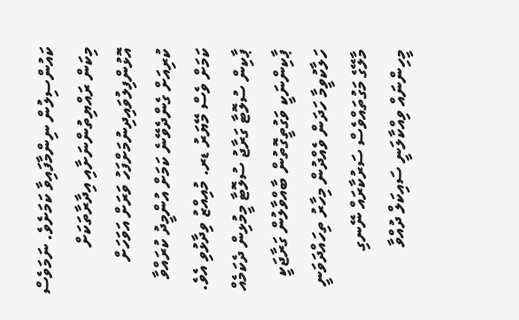ކައުންސިލުން ނިންމާފައިވާ ކަމަށެވެ. ނަމަވެސް މިކަން ރައްޔިތުންނަށާއި އިދާރާތަކަށް އޮޅުންފިލުވައިދިނުމަށްފަހު ވަރަށް އަވަހަށް ކުރިއަށް ގެންދެވޭނެ ކަމަށް އުންމީދު ކުރައްވާ ކަމަށް ވެސް މޭޔަރު ޑރ. މުއިއްޒު ވިދާޅުވި އެވެ.
ޕާކިން ސުލޮޓާ ގަރާޖު ސުލޮޓާ މީމުޅިން ދެކަމެއް ޕާކިންނަކީ ވަގުތީގޮތުން ބާއްވާލުން ގަރާޖަކީ ހަލާކުވީމާ ހަދަން ވެއްދުން މިހާރު ތިހައްދަވަނީ މާލޭގެ މަގުތައްވެސް ސަރުކާރައް ނޭނގި މީހިންނައް ވިއްކާލަނީ ސައިކަލް ދުއްވާ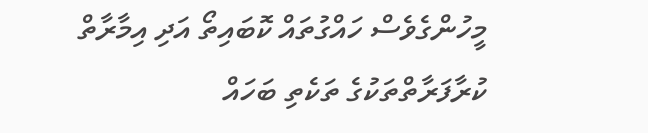މީހުންގެވެސް ހައްގުތައް ކޮބައިތޯ އަދި އިމާރާތް ކުރާފަރާތްތަކުގެ ތަކެތި ބަހައް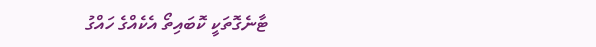ޓާނެގޮތަކީ ކޮބައިތޯ އެކެއްގެ ހައްގު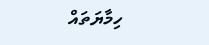ހިމާޔަތައް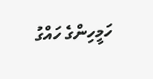ހަމީހިންގެ ހައްގު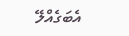އެބަގެއްލޭ